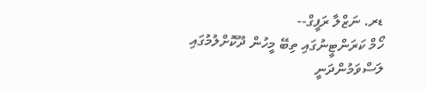ޑރ. ނަޒްލާ ރަފީގް--
ހޯމް ކަރަންޓީނުގައި ތިބޭ މީހުން ދޫކޮށްލުމުގައި ލަސްވަމުންދަނީ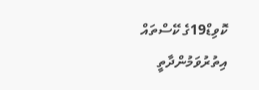ކޮވިޑް19ގެ ކޭސްތައް އިތުރުވަމުންދާތީ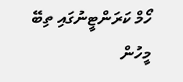ހޯމް ކަރަންޓީނުގައި ތިބޭ މީހުން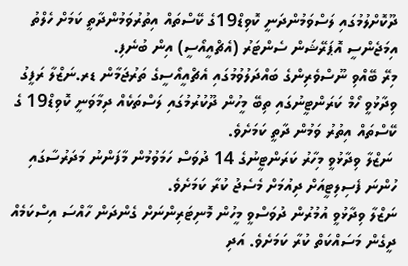ދޫކޮށްލުމުގައި ލަސްވަމުންދަނީ ކޮވިޑް19ގެ ކޭސްތައް އިތުރުވަމުންދާތީ ކަމަށް ހެލްތު އިމަޖެންސީ އޮޕަރޭޝަން ސެންޓަރު (އެޗްއީއޯސީ) އިން ބުނެފި.
މިރޭ ބޭއްވި ނޫސްވެރިންގެ ބައްދަލުވުމުގައި އެޗްއީއޯސީގެ ތަރުޖަމާން ޑރ.ނަޒްލާ ރަފީގު ވިދާޅުވީ ހޯމް ކަރަންޓީނުގައި ތިބޭ މީހުން ދޫކުރުމުގައި ލަސްތަކެއް ދިމާވަނީ ކޮވިޑް19 ގެ ކޭސްތައް އިތުރު ވަމުން ދާތީ ކަމަށެވެ.
 ނަޒްލާ ވިދާޅުވީ މިހާރު ކަރަންޓީނުގެ 14 ދުވަސް ހަމަވުމުން މާފަންނު މަދަރުސާގައި ހުންނަ ފެސިލިޓީއަށް ދިއުމަށް މެސެޖު ކުރާ ކަމަށެވެ.
ނަޒްލާ ވިދާޅުވީ އުމުރުން ދުވަސްވީ މީހުން މޮނިޓަރިންނަށް ގެންދަން ހާއްސަ އިސްކަމެއް ދީގެން މަސައްކަތް ކުރާ ކަމަށެވެ. އަދި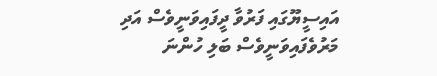އައިސީޔޫގައި ފަރުވާ ދީފައިވަނީވެސް އަދި މަރުވެފައިވަނީވެސް ބަލި ހުންނަ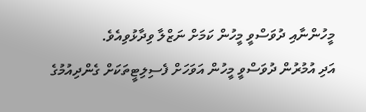މީހުންނާއި ދުވަސްވީ މީހުން ކަމަށް ނަޒްލާ ވިދާޅުވިއެވެ.
އަދި އުމުރުން ދުވަސްވީ މީހުން އަވަހަށް ފެސިލިޓީތަކަށް ގެންދިއުމުގެ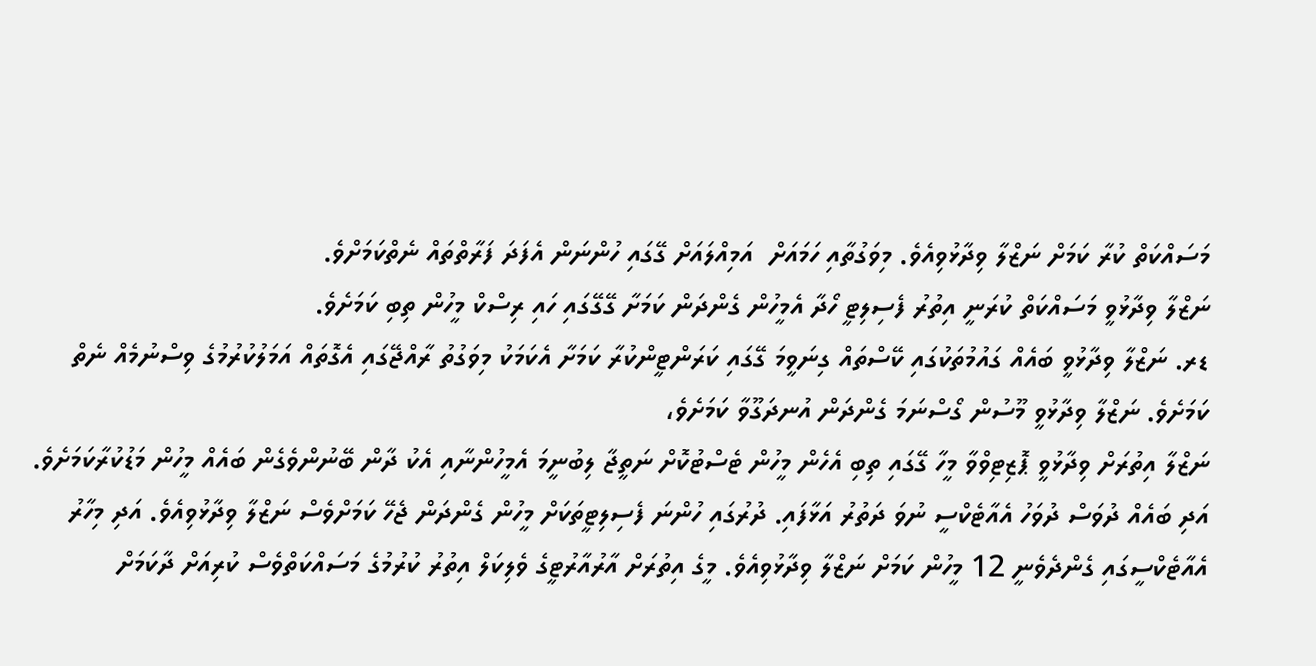މަސައްކަތް ކުރާ ކަމަށް ނަޒްލާ ވިދާޅުވިއެވެ. މިވަގުތާއި ހަމައަށް  އަމިއްލައަށް ގޭގައި ހުންނަން އެފަދަ ފަރާތްތައް ނެތްކަމަށްވެ.
ނަޒްލާ ވިދާޅުވީ މަސައްކަތް ކުރަނީ އިތުރު ފެސިލިޓީ ހޯދާ އެމީހުން ގެންދަން ކަމަށާ ގޭގޭގައި ހައި ރިސްކް މީހުން ތިބި ކަމަށެވެ.
ޑރ. ނަޒްލާ ވިދާޅުވީ ބައެއް ގައުމުތަކުގައި ކޭސްތައް ގިނަވީމަ ގޭގައި ކަރަންޓީންކުރާ ކަމަށާ އެކަމަކު މިވަގުތު ރާއްޖޭގައި އެގޮތައް އަމަލުކުރުމުގެ ވިސްނުމެއް ނެތް ކަމަށެވެ. ނަޒްލާ ވިދާޅުވީ މޫސުން ގޯސްނަމަ ގެންދަން އުނދަގޫވާ ކަމަށެވެ،
ނަޒްލާ އިތުރަށް ވިދާޅުވީ ޕޮޒިޓިވްވާ މީހާ ގޭގައި ތިބި އެހެން މީހުން ޓެސްޓުކޮށް ނަތީޖާ ލިބުނީމަ އެމީހުންނާއި އެކު ދާން ބޭނުންވެގެން ބައެއް މީހުން މަޑުކުރާކަމަށެވެ.
އަދި ބައެއް ދުވަސް ދުވަހު އެއާޓެކްސީ ނުވަ ދަތުރު އަޅާފައި. ދުރުގައި ހުންނަ ފެސިލިޓީތަކަށް މީހުން ގެންދަން ޖެހޭ ކަމަށްވެސް ނަޒްލާ ވިދާޅުވިއެވެ. އަދި މިހާރު އެއާޓެކްސީގައި ގެންދެވެނީ 12 މީހުން ކަމަށް ނަޒްލާ ވިދާޅުވިއެވެ. މީގެ އިތުރަށް އާރުއާރުޓީގެ ވެލިކަލް އިތުރު ކުރުމުގެ މަސައްކަތްވެސް ކުރިއަށް ދާކަމަށް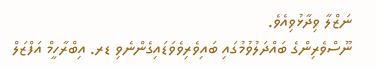ނަޒްލާ ވިދާޅުވިއެވެ.
ނޫސްވެރިންގެ ބައްދަލުވުމުގައި ބައިވެރިވެވަޑައިގެންނެވި ޑރ. އިބްރާހީމް އަފްޒަލް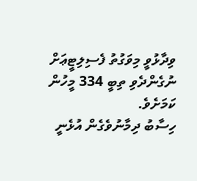ވިދާޅުވީ މިވަގުތު ފެސިލިޓީޢަށް ނުގެންދެވި ތިބީ 334 މީހުން ކަމަށެވެ.
ހިސާބު ދިމާނުވެގެން އުޅެނީ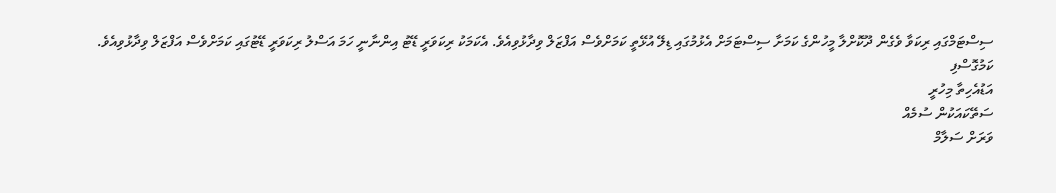ސިސްޓަމްގައި ރިކަވާ ވެގެން ދޫކޮށްލާ މީހުންގެ ކަމަށާ ސިސްޓަމަށް އެޅުމުގައި ޑިލޭ އުޅޭތީ ކަމަށްވެސް އަފްޒަލް ވިދާޅުވިއެވެ. އެކަމަކު ރިކަވަރީ ޑޭޓު އިންނާނީ ހަމަ އަސްލު ރިކަވަރީ ޑޭޓުގައި ކަމަށްވެސް އަފްޒަލް ވިދާޅުވިއެވެ.
ކަމުގޮސްފި
އަޑުއެހިތާ މިހުރީ
ސަތޭކައަކުން ސުމެއް
ވަރަށް ސަލާމް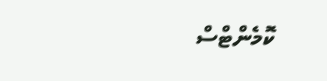ކޮމެންޓްސް